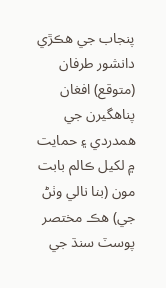پنجاب جي ھڪڙي دانشور طرفان (متوقع) افغان پناهگيرن جي ھمدردي ۽ حمايت ۾ لکيل ڪالم بابت مون (بنا نالي وٺڻ جي) ھڪ مختصر پوسٽ سنڌ جي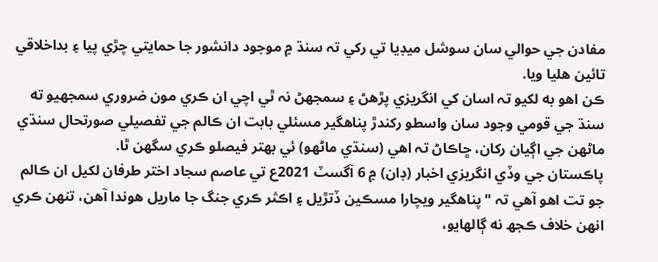مفادن جي حوالي سان سوشل ميڊيا تي رکي تہ سنڌ ۾ موجود دانشور جا حمايتي چڙي پيا ۽ بداخلاقي تائين ھليا ويا.
ڪن اھو به لکيو تہ اسان کي انگريزي پڙهڻ ۽ سمجھڻ نہ ٿي اچي ان ڪري مون ضروري سمجھيو ته سنڌ جي قومي وجود سان واسطو رکندڙ پناھگير مسئلي بابت ان ڪالم جي تفصيلي صورتحال سنڌي ماڻھن جي اڳيان رکان، ڇاڪاڻ تہ اھي (سنڌي ماڻھو) ئي بھتر فيصلو ڪري سگھن ٿا.
پاڪستان جي وڏي انگريزي اخبار (ڊان) ۾ 6 آگسٽ 2021ع تي عاصم سجاد اختر طرفان لکيل ان ڪالم جو تت اهو آهي تہ "پناھگير ويچارا مسڪين ڏتڙيل ۽ اڪثر ڪري جنگ جا ماريل ھوندا آھن، تنھن ڪري انھن خلاف ڪجھ نه ڳالهايو،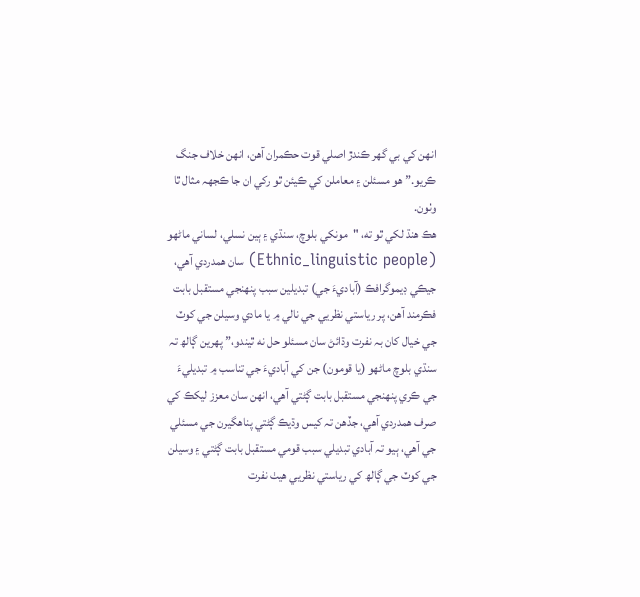انھن کي بي گھر ڪندڙ اصلي قوت حڪمران آھن، انھن خلاف جنگ ڪريو.” ھو مسئلن ۽ معاملن کي ڪيئن ٿو رکي ان جا ڪجهہ مثال ٿا وٺون.
ھڪ ھنڌ لکي ٿو ته، "مونکي بلوچ، سنڌي ۽ ٻين نسلي، لساني ماڻھو (Ethnic_linguistic people) سان ھمدردي آھي، جيڪي ڊيموگرافڪ (آباديءَ جي) تبديلين سبب پنھنجي مستقبل بابت فڪرمند آهن، پر رياستي نظريي جي نالي ۾ يا مادي وسيلن جي کوٽ جي خيال کان بہ نفرت وڌائڻ سان مسئلو حل نه ٿيندو،” پھرين ڳالھ تہ سنڌي بلوچ ماڻھو (يا قومون) جن کي آباديءَ جي تناسب ۾ تبديليءَ جي ڪري پنھنجي مستقبل بابت ڳڻتي آھي، انھن سان معزز ليکڪ کي صرف ھمدردي آھي، جڏھن تہ کيس وڌيڪ ڳڻتي پناھگيرن جي مسئلي جي آھي، ٻيو تہ آبادي تبديلي سبب قومي مستقبل بابت ڳڻتي ۽ وسيلن جي کوٽ جي ڳالھ کي رياستي نظريي ھيٺ نفرت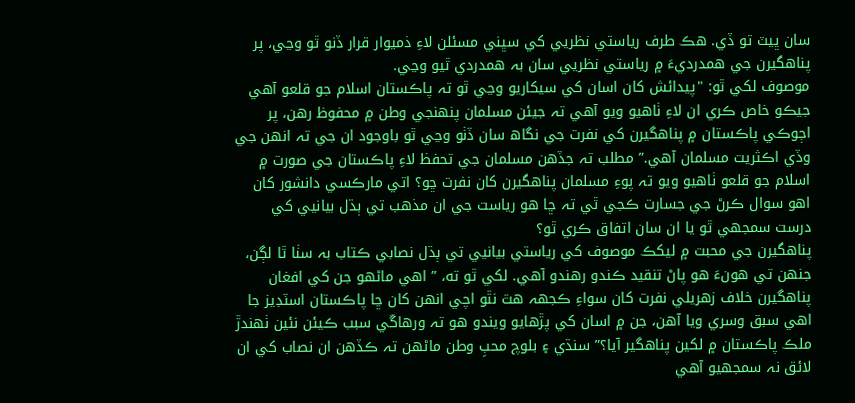سان ڀيٽ تو ڏي. ھڪ طرف رياستي نظريي کي سڀني مسئلن لاءِ ذميوار قرار ڏنو ٿو وڃي، پر پناھگيرن جي ھمدرديءَ ۾ رياستي نظريي سان بہ ھمدردي ٿيو وڃي.
موصوف لکي ٿو: "پيدائش کان اسان کي سيکاريو وڃي ٿو تہ پاڪستان اسلام جو قلعو آھي جيڪو خاص ڪري ان لاءِ ٺاهيو ويو آهي تہ جيئن مسلمان پنھنجي وطن ۾ محفوظ رھن، پر اڄوڪي پاڪستان ۾ پناھگيرن کي نفرت جي نگاھ سان ڏٺو وڃي ٿو باوجود ان جي تہ انھن جي وڏي اڪثريت مسلمان آھي.” مطلب تہ جڏھن مسلمان جي تحفظ لاءِ پاڪستان جي صورت ۾ اسلام جو قلعو ٺاھيو ويو تہ پوءِ مسلمان پناھگيرن کان نفرت ڇو؟ اتي مارڪسي دانشور کان اھو سوال ڪرڻ جي جسارت ڪجي ٿي تہ ڇا ھو رياست جي ان مذھب تي ٻڌل بيانيي کي درست سمجھي ٿو يا ان سان اتفاق ڪري ٿو؟
پناھگيرن جي محبت ۾ ليکڪ موصوف کي رياستي بيانيي تي ٻڌل نصابي ڪتاب بہ سٺا ٿا لڳن، جنھن تي ھونءَ ھو پاڻ تنقيد ڪندو رھندو آھي. لکي ٿو ته، ” اھي ماڻھو جن کي افغان پناهگيرن خلاف زهريلي نفرت کان سواءِ ڪجهہ ھٿ نٿو اچي انھن کان ڇا پاڪستان اسٽڊيز جا اھي سبق وسري ويا آهن، جن ۾ اسان کي پڙھايو ويندو ھو تہ ورھاڱي سبب ڪيئن نئين ٺھندڙ ملڪ پاڪستان ۾ لکين پناھگير آيا؟” سنڌي ۽ بلوچ محبِ وطن ماڻھن تہ ڪڏھن ان نصاب کي ان لائق نہ سمجھيو آھي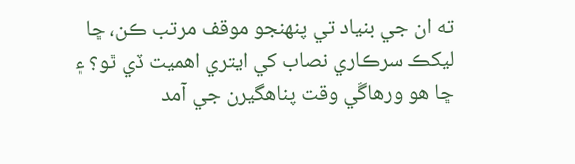ته ان جي بنياد تي پنھنجو موقف مرتب ڪن، ڇا ليکڪ سرڪاري نصاب کي ايتري اهميت ڏي ٿو؟ ۽ ڇا ھو ورھاڱي وقت پناھگيرن جي آمد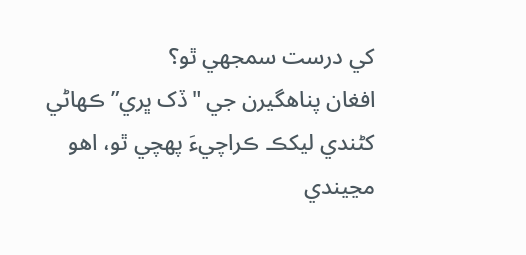کي درست سمجھي ٿو؟
افغان پناهگيرن جي "ڏک ڀري” ڪھاڻي کڻندي ليکڪ ڪراچيءَ پھچي ٿو، اھو مڃيندي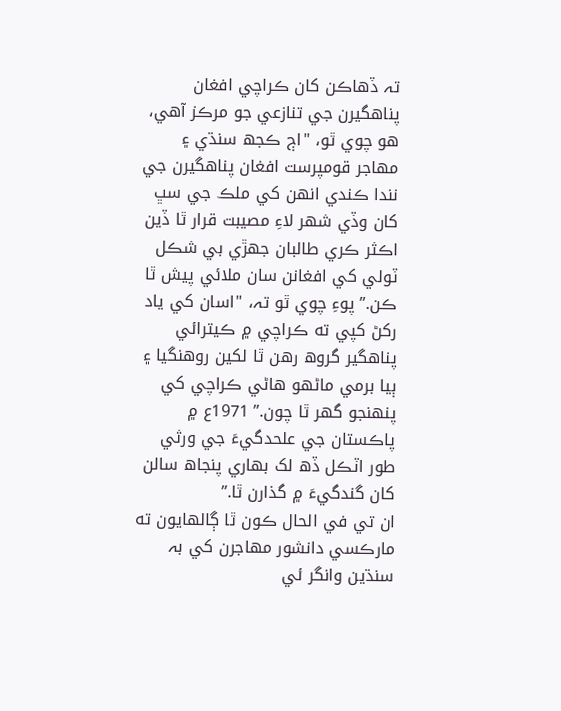تہ ڏھاڪن کان ڪراچي افغان پناهگيرن جي تنازعي جو مرڪز آھي، ھو چوي ٿو، "اڄ ڪجھ سنڌي ۽ مھاجر قومپرست افغان پناهگيرن جي نندا ڪندي انھن کي ملڪ جي سڀ کان وڏي شھر لاءِ مصيبت قرار ٿا ڏين اڪثر ڪري طالبان جھڙي بي شڪل ٽولي کي افغانن سان ملائي پيش ٿا ڪن.” پوءِ چوي ٿو تہ، "اسان کي ياد رکڻ کپي ته ڪراچي ۾ ڪيترائي پناھگير گروھ رھن ٿا لکين روھنگيا ۽ ٻيا برمي ماڻھو ھاڻي ڪراچي کي پنھنجو گھر ٿا چون.” 1971ع ۾ پاڪستان جي علحدگيءَ جي ورثي طور اٽڪل ڏھ لک بھاري پنجاھ سالن کان گندگيءَ ۾ گذارن ٿا.”
ان تي في الحال ڪون ٿا ڳالھايون ته مارڪسي دانشور مھاجرن کي بہ سنڌين وانگر ئي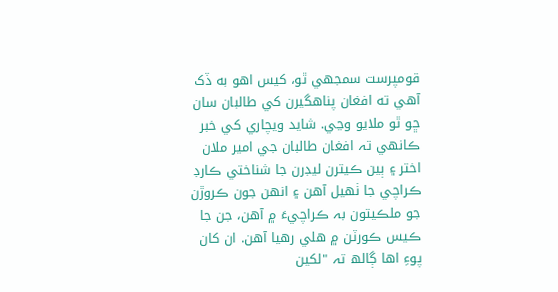قومپرست سمجھي ٿو، کيس اھو به ڏک آھي ته افغان پناهگيرن کي طالبان سان ڇو ٿو ملايو وڃي. شايد ويچاري کي خبر ڪانھي تہ افغان طالبان جي امير ملان اختر ۽ ٻين ڪيترن ليڊرن جا شناختي ڪارڊ ڪراچي جا ٺھيل آھن ۽ انھن جون ڪروڙن جو ملڪيتون بہ ڪراچيءَ ۾ آھن، جن جا ڪيس ڪورٽن ۾ ھلي رھيا آھن. ان کان پوءِ اھا ڳالھ تہ "لکين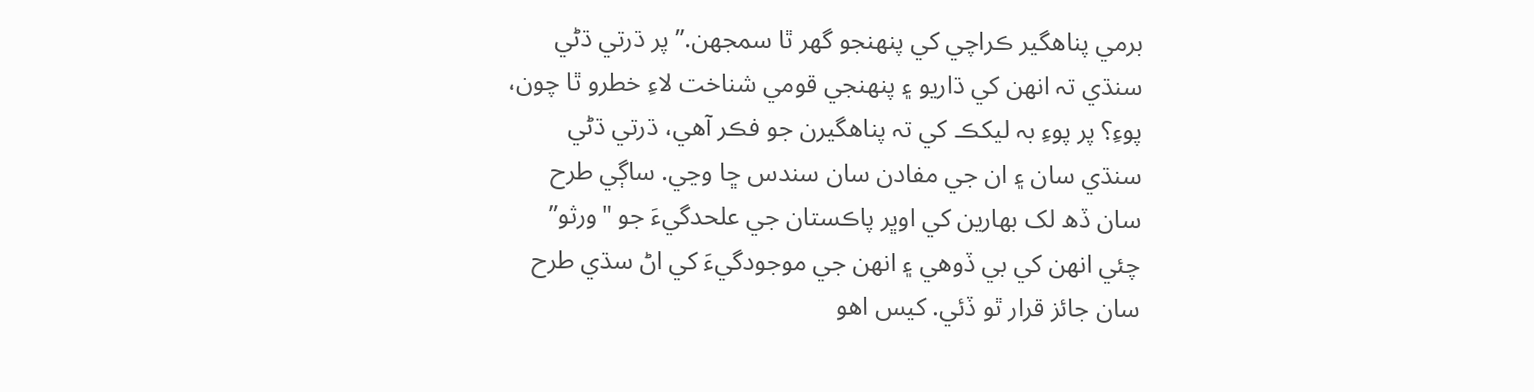برمي پناھگير ڪراچي کي پنھنجو گھر ٿا سمجھن.” پر ڌرتي ڌڻي سنڌي تہ انھن کي ڌاريو ۽ پنھنجي قومي شناخت لاءِ خطرو ٿا چون، پوءِ؟ پر پوءِ بہ ليکڪ کي تہ پناھگيرن جو فڪر آھي، ڌرتي ڌڻي سنڌي سان ۽ ان جي مفادن سان سندس ڇا وڃي. ساڳي طرح سان ڏھ لک بھارين کي اوڀر پاڪستان جي علحدگيءَ جو "ورثو” چئي انھن کي بي ڏوھي ۽ انھن جي موجودگيءَ کي اڻ سڌي طرح سان جائز قرار ٿو ڏئي. کيس اھو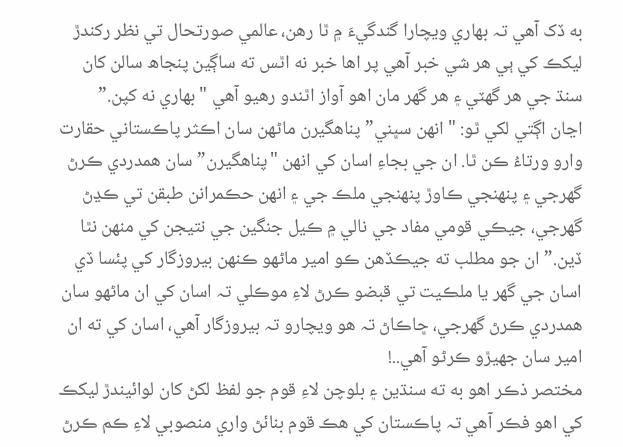به ڏک آھي تہ بھاري ويچارا گندگيءَ ۾ ٿا رھن، عالمي صورتحال تي نظر رکندڙ ليکڪ کي ٻي ھر شي خبر آھي پر اھا خبر نه اٿس ته ساڳين پنجاھ سالن کان سنڌ جي ھر گھٽي ۽ ھر گھر مان اھو آواز اٿندو رھيو آھي "بھاري نه کپن.”
اڃان اڳتي لکي ٿو: "انھن سڀني” پناھگيرن ماڻھن سان اڪثر پاڪستاني حقارت وارو ورتاءُ ڪن ٿا. ان جي بجاءِ اسان کي انھن "پناھگيرن” سان ھمدردي ڪرڻ گھرجي ۽ پنھنجي ڪاوڙ پنھنجي ملڪ جي ۽ انھن حڪمرانن طبقن تي ڪڍڻ گھرجي، جيڪي قومي مفاد جي نالي ۾ ڪيل جنگين جي نتيجن کي منھن نٿا ڏين.” ان جو مطلب ته جيڪڏھن ڪو امير ماڻھو ڪنھن بيروزگار کي پئسا ڏي اسان جي گھر يا ملڪيت تي قبضو ڪرڻ لاءِ موڪلي تہ اسان کي ان ماڻھو سان ھمدردي ڪرڻ گھرجي، ڇاڪاڻ تہ ھو ويچارو تہ بيروزگار آھي، اسان کي ته ان امير سان جھيڙو ڪرڻو آھي..!
مختصر ذڪر اھو به ته سنڌين ۽ بلوچن لاءِ قوم جو لفظ لکڻ کان لوائيندڙ ليکڪ کي اھو فڪر آھي تہ پاڪستان کي ھڪ قوم بنائڻ واري منصوبي لاءِ ڪم ڪرڻ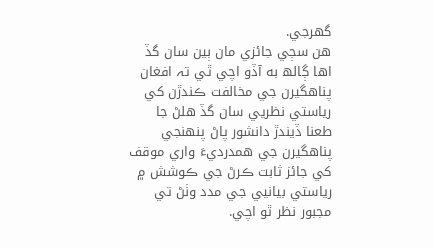گھرجي.
ھن سڄي جائزي مان ٻين سان گڏ اھا ڳالھ به آڏو اچي ٿي تہ افغان پناهگيرن جي مخالفت ڪندڙن کي رياستي نظريي سان گڏ ھلڻ جا طعنا ڏيندڙ دانشور پاڻ پنھنجي پناھگيرن جي ھمدرديءَ واري موقف کي جائز ثابت ڪرڻ جي ڪوشش ۾ رياستي بيانيي جي مدد وٺڻ تي مجبور نظر ٿو اچي.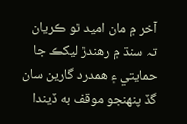آخر ۾ مان اميد ٿو ڪريان تہ سنڌ ۾ رھندڙ ليکڪ جا حمايتي ۽ ھمدرد گارين سان گڏ پنھنجو موقف به ڏيندا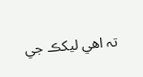تہ اھي ليکڪ جي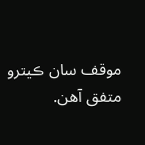موقف سان ڪيترو متفق آھن.